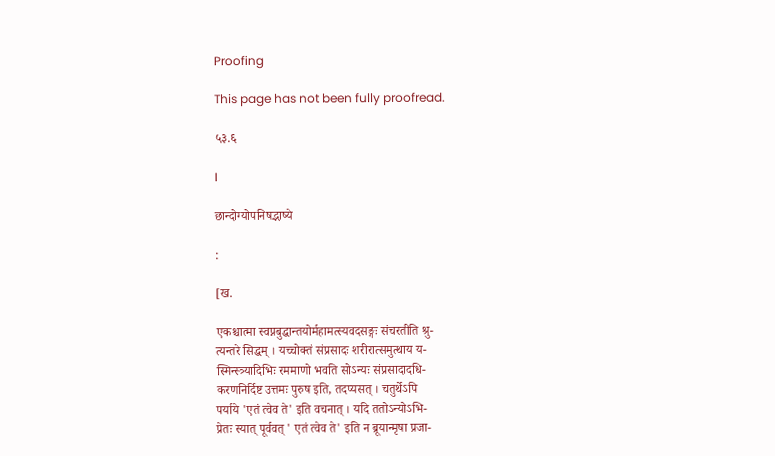Proofing

This page has not been fully proofread.

५३.६

I

छान्दोग्योपनिषद्भाष्ये

:

[ख.

एकश्चात्मा स्वप्नबुद्धान्तयोर्महामत्स्यवदसङ्गः संचरतीति श्रु-
त्यन्तरे सिद्धम् । यच्चोक्तं संप्रसादः शरीरात्समुत्थाय य-
स्मिन्स्त्र्यादिभिः रममाणो भवति सोऽन्यः संप्रसादादधि-
करणनिर्दिष्ट उत्तमः पुरुष इति, तदप्यसत् । चतुर्थेऽपि
पर्याये 'एतं त्वेव ते' इति वचनात् । यदि ततोऽन्योऽभि-
प्रेतः स्यात् पूर्ववत् ' एतं त्वेव ते' इति न ब्रूयान्मृषा प्रजा-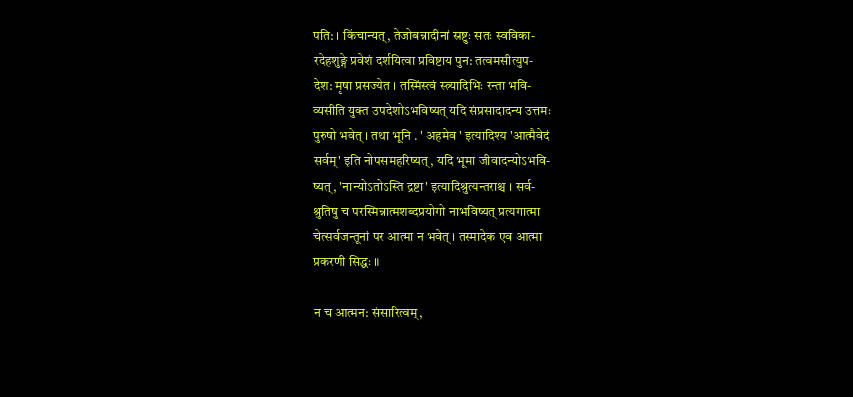पति: । किंचान्यत्, तेजोबन्नादीनां स्रष्टुः सतः स्वविका-
रदेहशुङ्गे प्रवेशं दर्शयित्वा प्रविष्टाय पुन: तत्वमसीत्युप-
देश: मृषा प्रसज्येत । तस्मिंस्त्वं स्त्र्यादिभिः रन्ता भवि-
व्यसीति युक्त उपदेशोऽभविष्यत् यदि संप्रसादादन्य उत्तमः
पुरुषो भवेत् । तथा भूनि . ' अहमेव ' इत्यादिश्य 'आत्मैवेदं
सर्वम्' इति नोपसमहरिष्यत्, यदि भूमा जीवादन्योऽभवि-
ष्यत्, 'नान्योऽतोऽस्ति द्रष्टा' इत्यादिश्रुत्यन्तराश्च । सर्व-
श्रुतिषु च परस्मिन्नात्मशब्दप्रयोगो नाभविष्यत् प्रत्यगात्मा
चेत्सर्वजन्तूनां पर आत्मा न भवेत् । तस्मादेक एव आत्मा
प्रकरणी सिद्धः ॥

न च आत्मन: संसारित्वम्,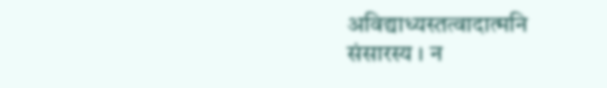अविद्याध्यस्तत्वादात्मनि
संसारस्य । न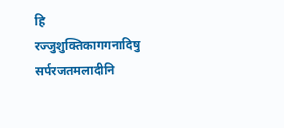हि रज्जुशुक्तिकागगनादिषु सर्परजतमलादीनि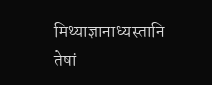मिथ्याज्ञानाध्यस्तानि तेषां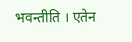भवन्तीति । एतेन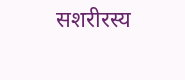सशरीरस्य